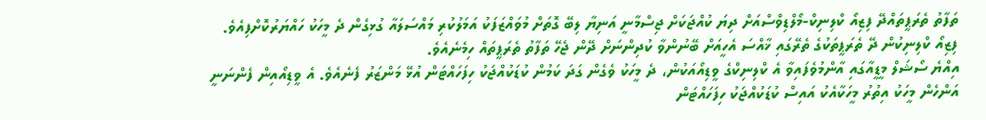ތަފާތު ތެރަޕީތައްދޭ ފިޒިއޯ ކްލިނިކް-މޯލްޑިވްސްއަށް ދިޔަ ކުއްޖަކަށް ޖިސްމާނީ އަނިޔާ ލިބޭ ގޮތަށް މުވައްޒަފަކު އަމަލުކުރި މައްސަލައާ ގުޅިގެން ދެ މީހަކު ހައްޔަރުކޮށްފިއެވެ.
ފިޒިއޯ ކްލިނިކުން ދޭ ތެރަޕީތަކުގެ ތެރޭގައި ޚާއްސަ އެހީއަށް ބޭނުންވާ ކުދިންނަށް ދޭން ޖެހޭ ތަފާތު ތެރަޕީތައް ހިމެނެއެވެ.
އިއްޔެ ސޯޝަލް މީޑީއާގައި އާންމުވެފައިވާ އެ ކްލިނިކްގެ ވީޑިއޯއަކުން، ދެ މީހަކު ވެގެން ގަދަ ކަމުން ކުޑަކުއްޖަކު ހިފަހައްޓަން އުޅޭ މަންޒަރު ފެނެއެވެ. އެ ވީޑިއޯއިން ފެންނަނީ އަންހެން މީހަކު އިތުރު މީހަކާއެކު އައިސް ކުޑަކުއްޖަކު ހިފަހައްޓަން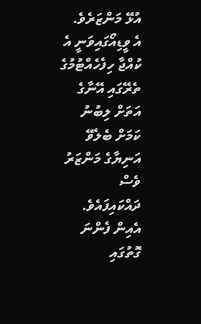އުޅޭ މަންޒަރެވެ.
އެ ވީޑިއޯގައިވަނީ އެ ކުއްޖާ ހިފެހެއްޓުމުގެ ތެރޭގައި އޭނާގެ އަތަށް ލިބުނު ކަމަށް ބެލެވޭ އަނިޔާގެ މަންޒަރު ވެސް ދައްކައިފައެވެ. އެއިން ފެންނަ ގޮތުގައި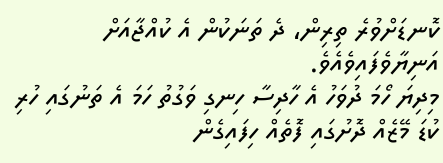ކޮނޑަށްވުރެ ތިރިން، ދެ ތަނަކުން އެ ކުއްޖާއަށް އަނިޔާވެފައިވެއެވެ.
މިދިޔަ ހޯމަ ދުވަހު އެ ހާދިސާ ހިނގި ވަގުތު ހަމަ އެ ތަނުގައި ހުރި ކުޑަ މޭޒެއް ދޮށުގައި ފޮތެއް ހިފައިގެން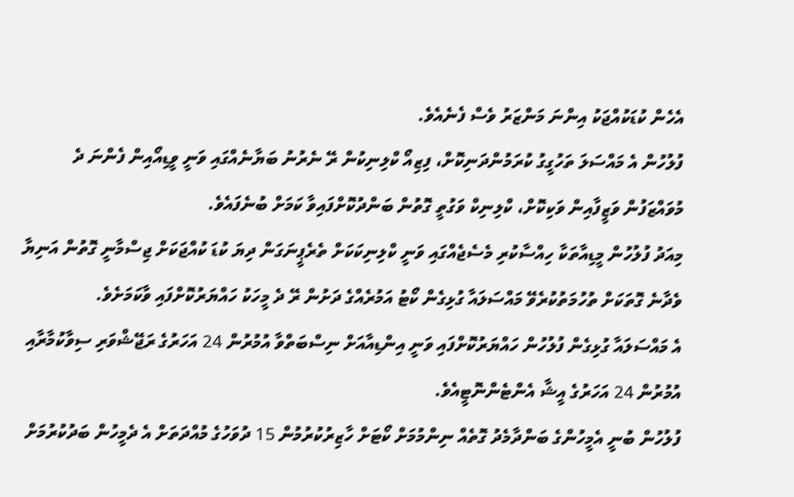އެހެން ކުޑަކުއްޖަކު އިންނަ މަންޒަރު ވެސް ފެނެއެވެ.
ފުލުހުން އެ މައްސަލަ ތަހުގީގު ކުރަމުންދަނިކޮށް، ފިޒިއޯ ކްލިނިކުން ރޭ ނެރުނު ބަޔާނެއްގައި ވަނީ ވީޑިއޯއިން ފެންނަ ދެ މުވައްޒަފުން ވަޒީފާއިން ވަކިކޮށް، ކްލިނިކް ވަގުތީ ގޮތުން ބަންދުކޮށްފައިވާ ކަމަށް ބުނެފައެވެ.
މިއަދު ފުލުހުން މީޑިއާތަކާ ހިއްސާކުރި މެސެޖެއްގައި ވަނީ ކްލިނިކަކަށް ތެރެޕީނަގަން ދިޔަ ކުޑަ ކުއްޖަކަށް ޖިސްމާނީ ގޮތުން އަނިޔާ ވެދާނެ ގޮތަކަށް ތުހުމަތުކުރެވޭ މައްސަލައާ ގުޅިގެން ކޯޓު އަމުރެއްގެ ދަށުން ރޭ ދެ މީހަކު ހައްޔަރުކޮށްފައި ވާކަމަށެވެ.
އެ މައްސަލައާ ގުޅިގެން ފުލުހުން ހައްޔަރުކޮށްފައި ވަނީ އިންޑިއާއަށް ނިސްބަތްވާ އުމުރުން 24 އަހަރުގެ ރަޖޭޝްވަރި ސިވާކުމާރާއި އުމުރުން 24 އަހަރުގެ އީޝާ އެންޓެންނޮޓީއެވެ.
ފުލުހުން ބުނީ އެމީހުންގެ ބަންދާމެދު ގޮތެއް ނިންމުމަށް ކޯޓަށް ހާޒިރުކުރުމުން 15 ދުވަހުގެ މުއްދަތަށް އެ ދެމީހުން ބަދުކުރުމަށް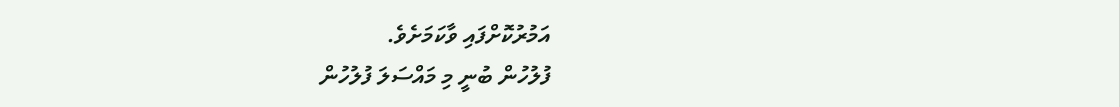އަމުރުކޮށްފައި ވާކަމަށެވެ.
ފުލުހުން ބުނީ މި މައްސަލަ ފުލުހުން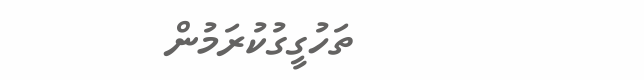ތަހުގީގުކުރަމުން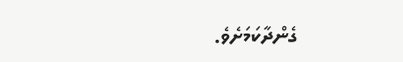ގެންދާކަމަށެވެ.